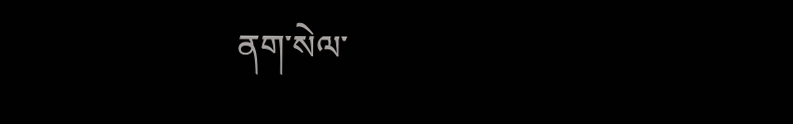ནག་སེལ་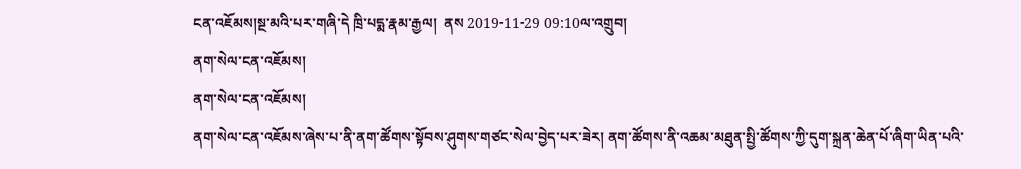ངན་འཇོམས།སྔ་མའི་པར་གཞི་དེ ཁྲི་པདྨ་རྣམ་རྒྱལ།  ནས 2019-11-29 09:10ལ་འགྲུབ།
ནག་སེལ་ངན་འཇོམས།
ནག་སེལ་ངན་འཇོམས།
ནག་སེལ་ངན་འཇོམས་ཞེས་པ་ནི་ནག་ཚོགས་སྟོབས་ཤུགས་གཙང་སེལ་བྱེད་པར་ཟེར། ནག་ཚོགས་ནི་འཆམ་མཐུན་སྤྱི་ཚོགས་ཀྱི་དུག་སྐྲན་ཆེན་པོ་ཞིག་ཡིན་པའི་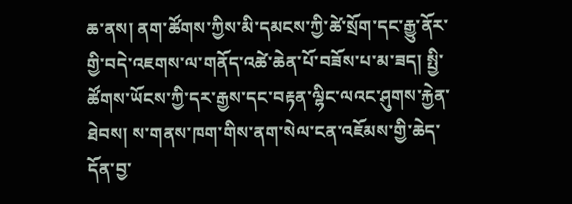ཆ་ནས། ནག་ཚོགས་ཀྱིས་མི་དམངས་ཀྱི་ཚེ་སྲོག་དང་རྒྱུ་ནོར་གྱི་བདེ་འཇགས་ལ་གནོད་འཚེ་ཆེན་པོ་བཟོས་པ་མ་ཟད། སྤྱི་ཚོགས་ཡོངས་ཀྱི་དར་རྒྱས་དང་བརྟན་ལྷིང་ལའང་ཤུགས་རྐྱེན་ཐེབས། ས་གནས་ཁག་གིས་ནག་སེལ་ངན་འཇོམས་གྱི་ཆེད་དོན་བྱ་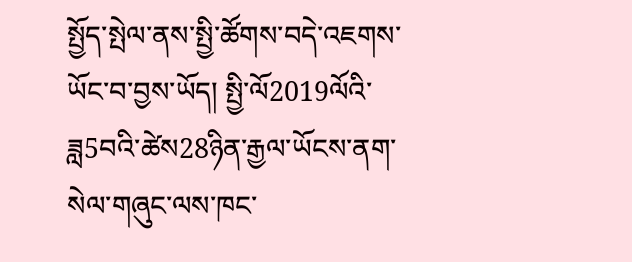སྤྱོད་སྤེལ་ནས་སྤྱི་ཚོགས་བདེ་འཇགས་ཡོང་བ་བྱས་ཡོད། སྤྱི་ལོ2019ལོའི་ཟླ5བའི་ཚེས28ཉིན་རྒྱལ་ཡོངས་ནག་སེལ་གཞུང་ལས་ཁང་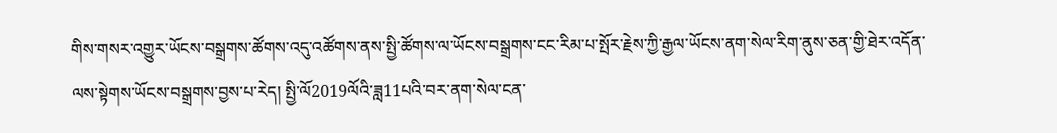གིས་གསར་འགྱུར་ཡོངས་བསྒྲགས་ཚོགས་འདུ་འཚོགས་ནས་སྤྱི་ཚོགས་ལ་ཡོངས་བསྒྲགས་ངང་རིམ་པ་སྤོར་རྗེས་ཀྱི་རྒྱལ་ཡོངས་ནག་སེལ་རིག་ནུས་ཅན་གྱི་ཐེར་འདོན་ལས་སྟེགས་ཡོངས་བསྒྲགས་བྱས་པ་རེད། སྤྱི་ལོ2019ལོའི་ཟླ11པའི་བར་ནག་སེལ་ངན་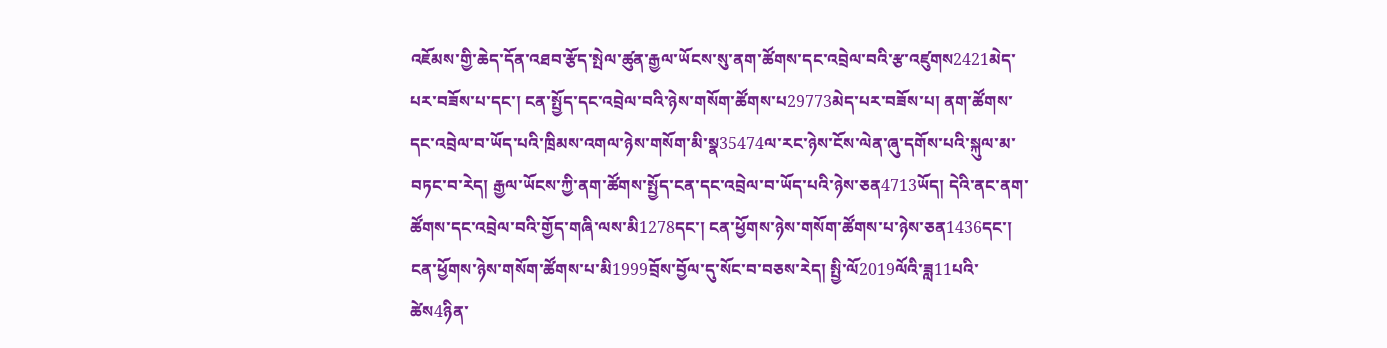འཇོམས་གྱི་ཆེད་དོན་འཐབ་རྩོད་སྤེལ་ཚུན་རྒྱལ་ཡོངས་སུ་ནག་ཚོགས་དང་འབྲེལ་བའི་རྩ་འཛུགས2421མེད་པར་བཟོས་པ་དང་། ངན་སྤྱོད་དང་འབྲེལ་བའི་ཉེས་གསོག་ཚོགས་པ29773མེད་པར་བཟོས་པ། ནག་ཚོགས་དང་འབྲེལ་བ་ཡོད་པའི་ཁྲིམས་འགལ་ཉེས་གསོག་མི་སྣ35474ལ་རང་ཉེས་ངོས་ལེན་ཞུ་དགོས་པའི་སྐུལ་མ་བཏང་བ་རེད། རྒྱལ་ཡོངས་ཀྱི་ནག་ཚོགས་སྤྱོད་ངན་དང་འབྲེལ་བ་ཡོད་པའི་ཉེས་ཅན4713ཡོད། དེའི་ནང་ནག་ཚོགས་དང་འབྲེལ་བའི་གྱོད་གཞི་ལས་མི1278དང་། ངན་ཕྱོགས་ཉེས་གསོག་ཚོགས་པ་ཉེས་ཅན1436དང་། ངན་ཕྱོགས་ཉེས་གསོག་ཚོགས་པ་མི1999བྲོས་བྱོལ་དུ་སོང་བ་བཅས་རེད། སྤྱི་ལོ2019ལོའི་ཟླ11པའི་ཚེས4ཉིན་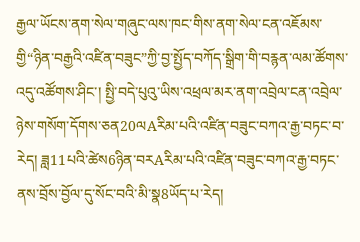རྒྱལ་ཡོངས་ནག་སེལ་གཞུང་ལས་ཁང་གིས་ནག་སེལ་ངན་འཇོམས་གྱི“ཉིན་བརྒྱའི་འཛིན་བཟུང”ཀྱི་བྱ་སྤྱོད་བཀོད་སྒྲིག་གི་བརྙན་ལམ་ཚོགས་འདུ་འཚོགས་ཤིང་། སྤྱི་བདེ་པུའུ་ཡིས་འཕྲལ་མར་ནག་འབྲེལ་ངན་འབྲེལ་ཉེས་གསོག་དོགས་ཅན20ལAརིམ་པའི་འཛིན་བཟུང་བཀའ་རྒྱ་བཏང་བ་རེད། ཟླ11པའི་ཚེས6ཉིན་བརAརིམ་པའི་འཛིན་བཟུང་བཀའ་རྒྱ་བཏང་ནས་བྲོས་བྱོལ་དུ་སོང་བའི་མི་སྣ8ཡོད་པ་རེད།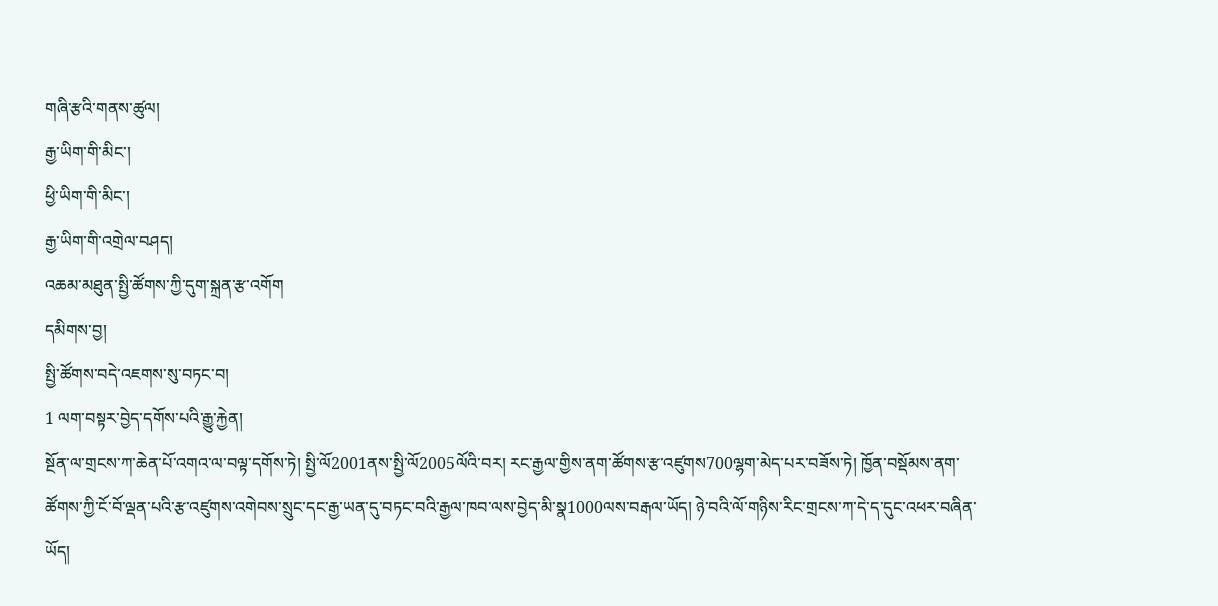གཞི་རྩའི་གནས་ཚུལ།
རྒྱ་ཡིག་གི་མིང་།
ཕྱི་ཡིག་གི་མིང་།
རྒྱ་ཡིག་གི་འགྲེལ་བཤད།
འཆམ་མཐུན་སྤྱི་ཚོགས་ཀྱི་དུག་སྐྲན་རྩ་འགོག
དམིགས་བྱ།
སྤྱི་ཚོགས་བདེ་འཇགས་སུ་བཏང་བ།
1 ལག་བསྟར་བྱེད་དགོས་པའི་རྒྱུ་རྐྱེན།
སྔོན་ལ་གྲངས་ཀ་ཆེན་པོ་འགའ་ལ་བལྟ་དགོས་ཏེ། སྤྱི་ལོ2001ནས་སྤྱི་ལོ2005ལོའི་བར། རང་རྒྱལ་གྱིས་ནག་ཚོགས་རྩ་འཛུགས700ལྷག་མེད་པར་བཟོས་ཏེ། ཁྱོན་བསྡོམས་ནག་ཚོགས་ཀྱི་ངོ་བོ་ལྡན་པའི་རྩ་འཛུགས་འགེབས་སྲུང་དང་རྒྱ་ཡན་དུ་བཏང་བའི་རྒྱལ་ཁབ་ལས་བྱེད་མི་སྣ1000ལས་བརྒལ་ཡོད། ཉེ་བའི་ལོ་གཉིས་རིང་གྲངས་ཀ་དེ་ད་དུང་འཕར་བཞིན་ཡོད།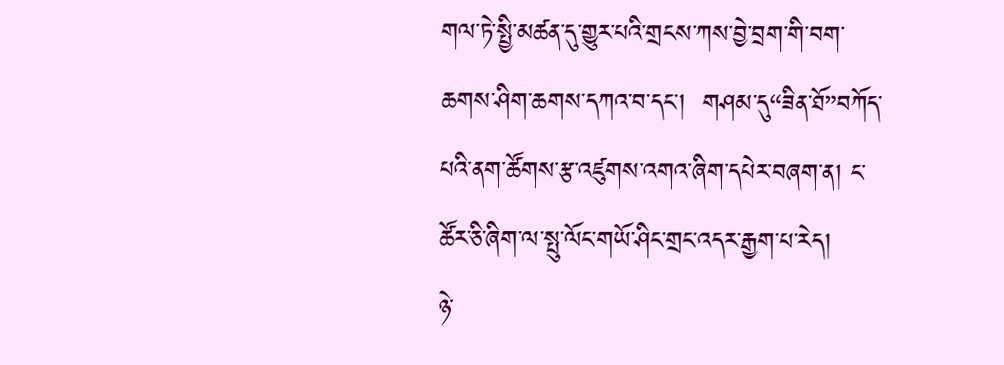གལ་ཏེ་སྤྱི་མཚན་དུ་གྱུར་པའི་གྲངས་ཀས་བྱེ་བྲག་གི་བག་ཆགས་ཤིག་ཆགས་དཀའ་བ་དང་།  གཤམ་དུ“ཟིན་ཐོ”བཀོད་པའི་ནག་ཚོགས་རྩ་འཛུགས་འགའ་ཞིག་དཔེར་བཞག་ན། ང་ཚོར་ཅི་ཞིག་ལ་སྤུ་ལོང་གཡོ་ཤིང་གྲང་འདར་རྒྱག་པ་རེད།
ཉེ་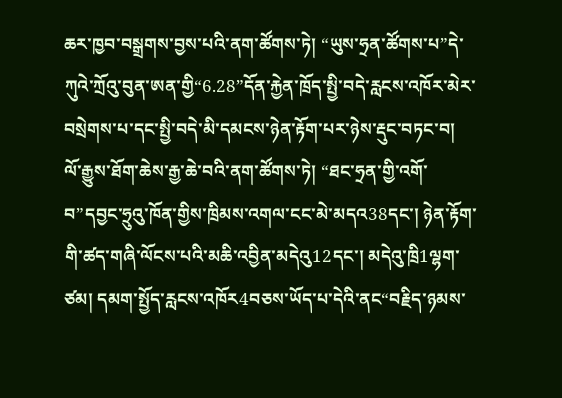ཆར་ཁྱབ་བསྒྲགས་བྱས་པའི་ནག་ཚོགས་ཏེ། “ཡུས་ཧྲན་ཚོགས་པ”དེ་ཀུའེ་ཀྲོའུ་བུན་ཨན་གྱི“6.28”དོན་རྐྱེན་ཁྲོད་སྤྱི་བདེ་རླངས་འཁོར་མེར་བསྲེགས་པ་དང་སྤྱི་བདེ་མི་དམངས་ཉེན་རྟོག་པར་ཉེས་རྡུང་བཏང་བ།
ལོ་རྒྱུས་ཐོག་ཆེས་རྒྱ་ཆེ་བའི་ནག་ཚོགས་ཏེ། “ཐང་ཧྲན་གྱི་འགོ་བ”དབྱང་ཧྲུའུ་ཁོན་གྱིས་ཁྲིམས་འགལ་ངང་མེ་མདའ38དང་། ཉེན་རྟོག་གི་ཚད་གཞི་ལོངས་པའི་མཆི་འབྱིན་མདེའུ12དང་། མདེའུ་ཁྲི1ལྷག་ཙམ། དམག་སྤྱོད་རླངས་འཁོར4བཅས་ཡོད་པ་དེའི་ནང“བརྗིད་ཉམས་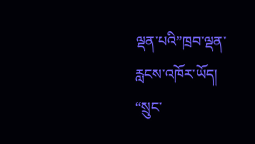ལྡན་པའི”ཁྲབ་ལྡན་རླངས་འཁོར་ཡོད།
“སྲུང་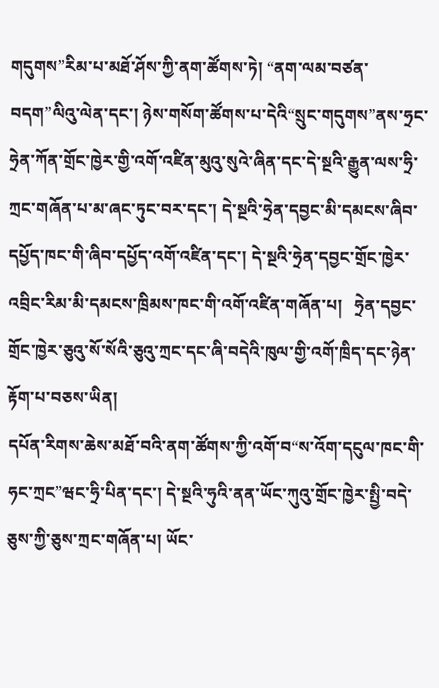གདུགས”རིམ་པ་མཐོ་ཤོས་ཀྱི་ནག་ཚོགས་ཏེ། “ནག་ལམ་བཙན་བདག”ལིའུ་ལེན་དང་། ཉེས་གསོག་ཚོགས་པ་དེའི“སྲུང་གདུགས”ནས་ཧྲང་ཧྲེན་ཀོན་གྲོང་ཁྱེར་གྱི་འགོ་འཛིན་མུའུ་སུའེ་ཞིན་དང་དེ་སྔའི་རྒྱུན་ལས་ཧྲི་ཀྲང་གཞོན་པ་མ་ཞང་ཏུང་བར་དང་། དེ་སྔའི་ཧྲེན་དབྱང་མི་དམངས་ཞིབ་དཔྱོད་ཁང་གི་ཞིབ་དཔྱོད་འགོ་འཛིན་དང་། དེ་སྔའི་ཧྲེན་དབྱང་གྲོང་ཁྱེར་འབྲིང་རིམ་མི་དམངས་ཁྲིམས་ཁང་གི་འགོ་འཛིན་གཞོན་པ།   ཧྲེན་དབྱང་གྲོང་ཁྱེར་ཅུའུ་སོ་སོའི་ཅུའུ་ཀྲང་དང་ཞི་བདེའི་ཁུལ་གྱི་འགོ་ཁྲིད་དང་ཉེན་རྟོག་པ་བཅས་ཡིན།
དཔོན་རིགས་ཆེས་མཐོ་བའི་ནག་ཚོགས་ཀྱི་འགོ་བ“ས་འོག་དངུལ་ཁང་གི་ཧང་ཀྲང”ཝང་ཧྲི་པིན་དང་། དེ་སྔའི་ཧུའི་ནན་ཡོང་ཀུའུ་གྲོང་ཁྱེར་སྤྱི་བདེ་ཅུས་ཀྱི་ཅུས་ཀྲང་གཞོན་པ། ཡོང་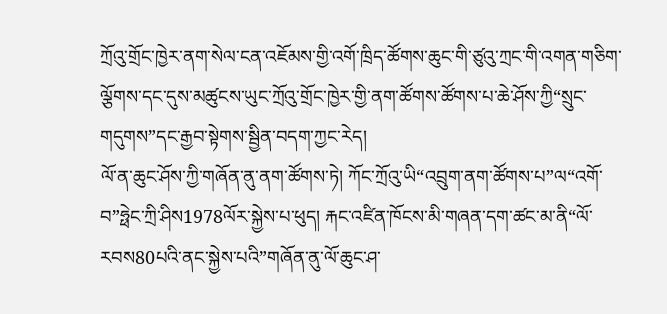ཀྲོའུ་གྲོང་ཁྱེར་ནག་སེལ་ངན་འཇོམས་གྱི་འགོ་ཁྲིད་ཚོགས་ཆུང་གི་ཙུའུ་ཀྲང་གི་འགན་གཅིག་ལྕོགས་དང་དུས་མཚུངས་ཡུང་ཀྲོའུ་གྲོང་ཁྱེར་གྱི་ནག་ཚོགས་ཚོགས་པ་ཆེ་ཤོས་ཀྱི“སྲུང་གདུགས”དང་རྒྱབ་སྟེགས་སྦྱིན་བདག་ཀྱང་རེད།
ལོ་ན་ཆུང་ཤོས་ཀྱི་གཞོན་ནུ་ནག་ཚོགས་ཏེ། ཀོང་ཀྲོའུ་ཡི“འབྲུག་ནག་ཚོགས་པ”ལ“འགོ་བ”ཧྥེང་ཀྲི་ཤིས1978ལོར་སྐྱེས་པ་ཕུད། རྐང་འཛིན་ཁོངས་མི་གཞན་དག་ཚང་མ་ནི“ལོ་རབས80པའི་ནང་སྐྱེས་པའི”གཞོན་ནུ་ལོ་ཆུང་ཤ་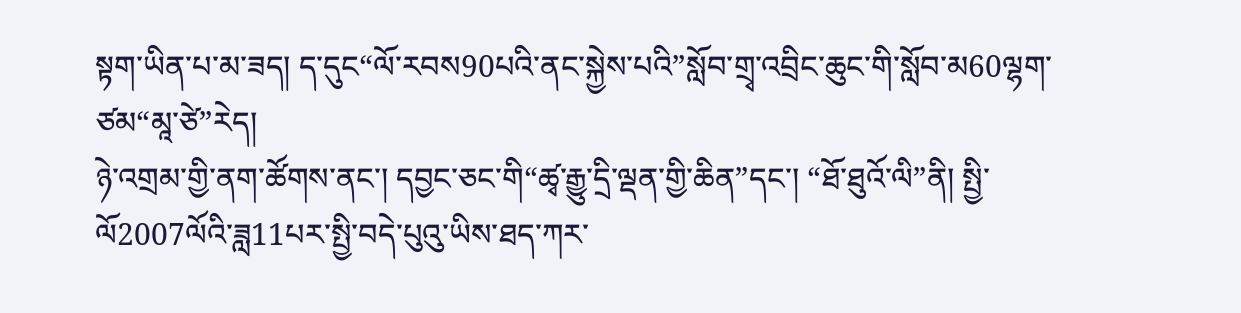སྟག་ཡིན་པ་མ་ཟད། ད་དུང“ལོ་རབས90པའི་ནང་སྐྱེས་པའི”སློབ་གྲྭ་འབྲིང་ཆུང་གི་སློབ་མ60ལྷག་ཙམ“མཱ་ཙེ”རེད།
ཉེ་འགྲམ་གྱི་ནག་ཚོགས་ནང་། དབྱང་ཅང་གི“ཚྭ་རྒྱུ་དྲི་ལྡན་གྱི་ཆིན”དང་། “ཐོ་ཐུའོ་ལི”ནི། སྤྱི་ལོ2007ལོའི་ཟླ11པར་སྤྱི་བདེ་པུའུ་ཡིས་ཐད་ཀར་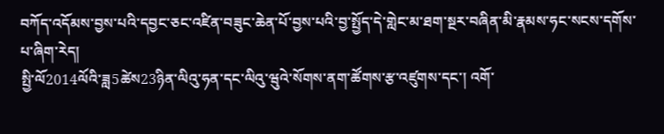བཀོད་འདོམས་བྱས་པའི་དབྱང་ཅང་འཛིན་བཟུང་ཆེན་པོ་བྱས་པའི་བྱ་སྤྱོད་དེ་གླེང་མ་ཐག་སྔར་བཞིན་མི་རྣམས་ཧང་སངས་དགོས་པ་ཞིག་རེད།
སྤྱི་ལོ2014ལོའི་ཟླ5ཚེས23ཉིན་ལིའུ་ཧན་དང་ལིའུ་ཝུའེ་སོགས་ནག་ཚོགས་རྩ་འཛུགས་དང་། འགོ་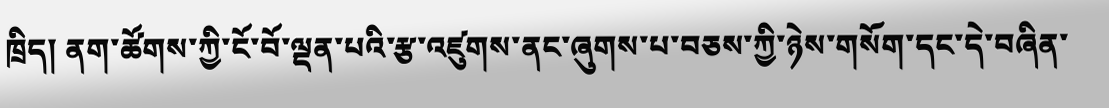ཁྲིད། ནག་ཚོགས་ཀྱི་ངོ་བོ་ལྡན་པའི་རྩ་འཛུགས་ནང་ཞུགས་པ་བཅས་ཀྱི་ཉེས་གསོག་དང་དེ་བཞིན་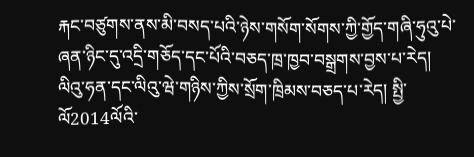རྐང་བཙུགས་ནས་མི་བསད་པའི་ཉེས་གསོག་སོགས་ཀྱི་གྱོད་གཞི་ཧུའུ་པེ་ཞན་ཉིང་དུ་འདྲི་གཅོད་དང་པོའི་བཅད་ཁྲ་ཁྱབ་བསྒྲགས་བྱས་པ་རེད། ལིའུ་ཧན་དང་ལིའུ་ཝེ་གཉིས་ཀྱིས་སྲོག་ཁྲིམས་བཅད་པ་རེད། སྤྱི་ལོ2014ལོའི་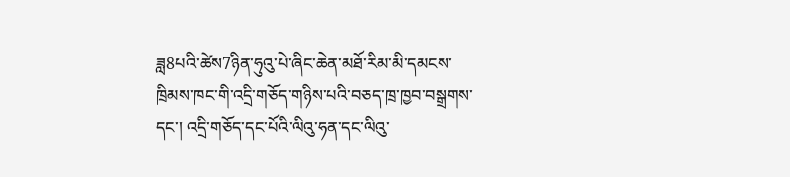ཟླ8པའི་ཚེས7ཉིན་ཧུའུ་པེ་ཞིང་ཆེན་མཐོ་རིམ་མི་དམངས་ཁྲིམས་ཁང་གི་འདྲི་གཅོད་གཉིས་པའི་བཅད་ཁྲ་ཁྱབ་བསྒྲགས་དང་། འདྲི་གཅོད་དང་པོའི་ལིའུ་ཧན་དང་ལིའུ་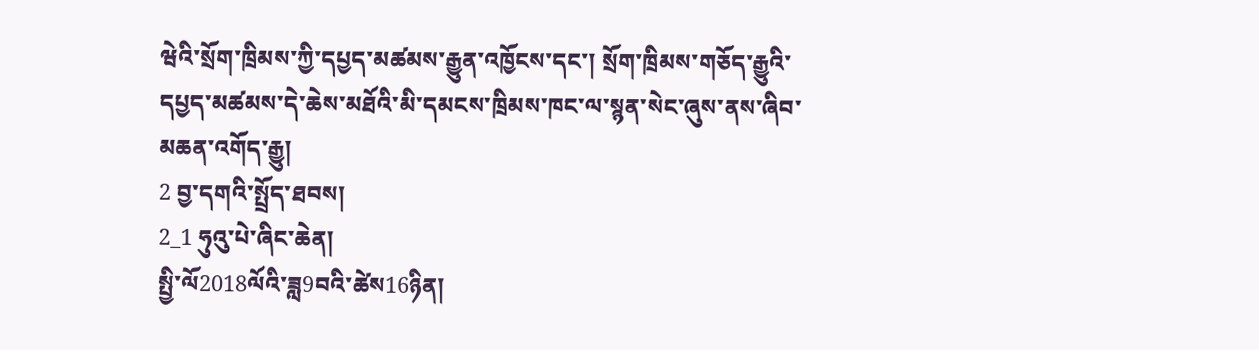ཝེའི་སྲོག་ཁྲིམས་ཀྱི་དཔྱད་མཚམས་རྒྱུན་འཁྱོངས་དང་། སྲོག་ཁྲིམས་གཅོད་རྒྱུའི་དཔྱད་མཚམས་དེ་ཆེས་མཐོའི་མི་དམངས་ཁྲིམས་ཁང་ལ་སྙན་སེང་ཞུས་ནས་ཞིབ་མཆན་འགོད་རྒྱུ།
2 བྱ་དགའི་སྤྲོད་ཐབས།
2_1 ཧུའུ་པེ་ཞིང་ཆེན།
སྤྱི་ལོ2018ལོའི་ཟླ9བའི་ཚེས16ཉིན།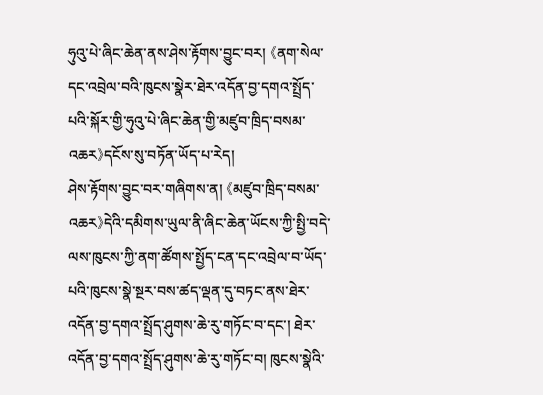ཧུའུ་པེ་ཞིང་ཆེན་ནས་ཤེས་རྟོགས་བྱུང་བར། 《ནག་སེལ་དང་འབྲེལ་བའི་ཁུངས་སྣེར་ཐེར་འདོན་བྱ་དགའ་སྤྲོད་པའི་སྐོར་གྱི་ཧུའུ་པེ་ཞིང་ཆེན་གྱི་མཛུབ་ཁྲིད་བསམ་འཆར》དངོས་སུ་བཏོན་ཡོད་པ་རེད།
ཤེས་རྟོགས་བྱུང་བར་གཞིགས་ན། 《མཛུབ་ཁྲིད་བསམ་འཆར》དེའི་དམིགས་ཡུལ་ནི་ཞིང་ཆེན་ཡོངས་ཀྱི་སྤྱི་བདེ་ལས་ཁུངས་ཀྱི་ནག་ཚོགས་སྤྱོད་ངན་དང་འབྲེལ་བ་ཡོད་པའི་ཁུངས་སྣེ་སྔར་བས་ཚད་ལྡན་དུ་བཏང་ནས་ཐེར་འདོན་བྱ་དགའ་སྤྲོད་ཤུགས་ཆེ་རུ་གཏོང་བ་དང་། ཐེར་འདོན་བྱ་དགའ་སྤྲོད་ཤུགས་ཆེ་རུ་གཏོང་བ། ཁུངས་སྣེའི་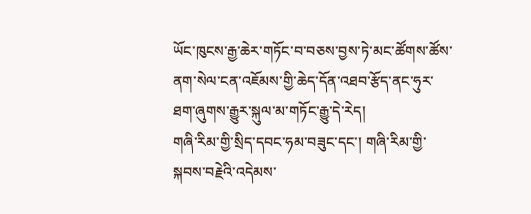ཡོང་ཁུངས་རྒྱ་ཆེར་གཏོང་བ་བཅས་བྱས་ཏེ་མང་ཚོགས་ཚོས་ནག་སེལ་ངན་འཇོམས་གྱི་ཆེད་དོན་འཐབ་རྩོད་ནང་ཧུར་ཐག་ཞུགས་རྒྱུར་སྐུལ་མ་གཏོང་རྒྱུ་དེ་རེད།
གཞི་རིམ་གྱི་སྲིད་དབང་ཧམ་བཟུང་དང་། གཞི་རིམ་གྱི་སྐབས་བརྗེའི་འདེམས་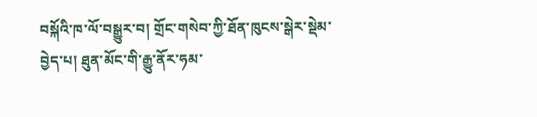བསྐོའི་ཁ་ལོ་བསྒྱུར་བ། གྲོང་གསེབ་ཀྱི་ཐོན་ཁུངས་སྒེར་སྡེམ་བྱེད་པ། ཐུན་མོང་གི་རྒྱུ་ནོར་ཧམ་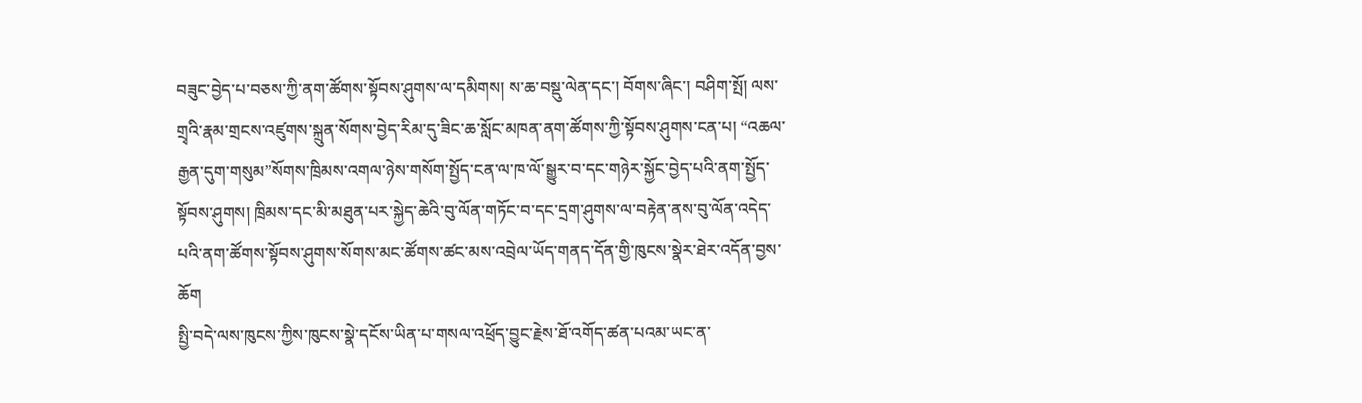བཟུང་བྱེད་པ་བཅས་ཀྱི་ནག་ཚོགས་སྟོབས་ཤུགས་ལ་དམིགས། ས་ཆ་བསྡུ་ལེན་དང་། བོགས་ཞིང་། བཤིག་སྤོ། ལས་གྲྭའི་རྣམ་གྲངས་འཛུགས་སྐྲུན་སོགས་བྱེད་རིམ་དུ་ཟིང་ཆ་སློང་མཁན་ནག་ཚོགས་ཀྱི་སྟོབས་ཤུགས་ངན་པ། “འཆལ་རྒྱན་དུག་གསུམ”སོགས་ཁྲིམས་འགལ་ཉེས་གསོག་སྤྱོད་ངན་ལ་ཁ་ལོ་སྒྱུར་བ་དང་གཉེར་སྐྱོང་བྱེད་པའི་ནག་སྤྱོད་སྟོབས་ཤུགས། ཁྲིམས་དང་མི་མཐུན་པར་སྐྱེད་ཆེའི་བུ་ལོན་གཏོང་བ་དང་དྲག་ཤུགས་ལ་བརྟེན་ནས་བུ་ལོན་འདེད་པའི་ནག་ཚོགས་སྟོབས་ཤུགས་སོགས་མང་ཚོགས་ཚང་མས་འབྲེལ་ཡོད་གནད་དོན་གྱི་ཁུངས་སྣེར་ཐེར་འདོན་བྱས་ཆོག
སྤྱི་བདེ་ལས་ཁུངས་ཀྱིས་ཁུངས་སྣེ་དངོས་ཡིན་པ་གསལ་འཕྲོད་བྱུང་རྗེས་ཐོ་འགོད་ཚན་པའམ་ཡང་ན་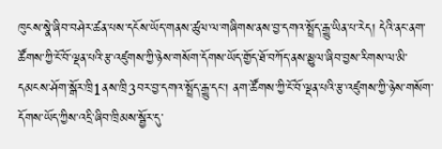ཁུངས་སྣེ་ཞིབ་བཤེར་ཚན་པས་དངོས་ཡོད་གནས་ཚུལ་ལ་གཞིགས་ནས་བྱ་དགའ་སྤྲོད་རྒྱུ་ཡིན་པ་རེད། དེའི་ནང་ནག་ཚོགས་ཀྱི་ངོ་བོ་ལྡན་པའི་རྩ་འཛུགས་ཀྱི་ཉེས་གསོག་དོགས་ཡོད་གྱོད་ཐོ་བཀོད་ནས་མྱུལ་ཞིབ་བྱས་རིགས་ལ་མི་དམངས་ཤོག་སྒོར་ཁྲི1ནས་ཁྲི3བར་བྱ་དགའ་སྤྲོད་རྒྱུ་དང་། ནག་ཚོགས་ཀྱི་ངོ་བོ་ལྡན་པའི་རྩ་འཛུགས་ཀྱི་ཉེས་གསོག་དོགས་ཡོད་ཀྱིས་འདྲི་ཞིབ་ཁྲིམས་སྦྱོར་དུ་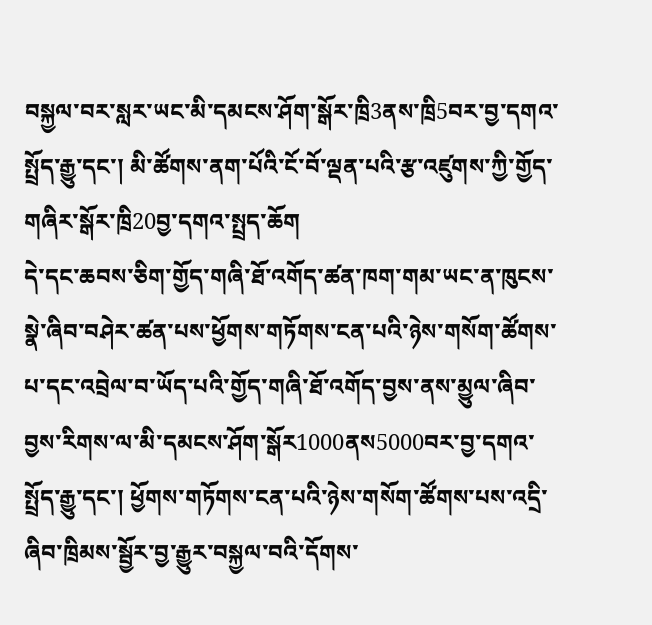བསྐྱལ་བར་སླར་ཡང་མི་དམངས་ཤོག་སྒོར་ཁྲི3ནས་ཁྲི5བར་བྱ་དགའ་སྤྲོད་རྒྱུ་དང་། མི་ཚོགས་ནག་པོའི་ངོ་བོ་ལྡན་པའི་རྩ་འཛུགས་ཀྱི་གྱོད་གཞིར་སྒོར་ཁྲི20བྱ་དགའ་སྤྲད་ཆོག
དེ་དང་ཆབས་ཅིག་གྱོད་གཞི་ཐོ་འགོད་ཚན་ཁག་གམ་ཡང་ན་ཁུངས་སྣེ་ཞིབ་བཤེར་ཚན་པས་ཕྱོགས་གཏོགས་ངན་པའི་ཉེས་གསོག་ཚོགས་པ་དང་འབྲེལ་བ་ཡོད་པའི་གྱོད་གཞི་ཐོ་འགོད་བྱས་ནས་མྱུལ་ཞིབ་བྱས་རིགས་ལ་མི་དམངས་ཤོག་སྒོར1000ནས5000བར་བྱ་དགའ་སྤྲོད་རྒྱུ་དང་། ཕྱོགས་གཏོགས་ངན་པའི་ཉེས་གསོག་ཚོགས་པས་འདྲི་ཞིབ་ཁྲིམས་སྦྱོར་བྱ་རྒྱུར་བསྐྱལ་བའི་དོགས་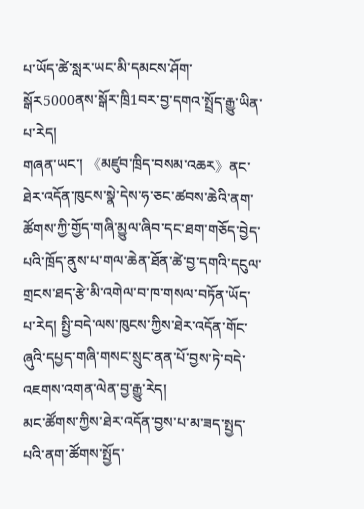པ་ཡོད་ཚེ་སླར་ཡང་མི་དམངས་ཤོག་སྒོར5000ནས་སྒོར་ཁྲི1བར་བྱ་དགའ་སྤྲོད་རྒྱུ་ཡིན་པ་རེད།
གཞན་ཡང་། 《མཛུབ་ཁྲིད་བསམ་འཆར》ནང་ཐེར་འདོན་ཁུངས་སྣེ་དེས་ཧ་ཅང་ཚབས་ཆེའི་ནག་ཚོགས་ཀྱི་གྱོད་གཞི་མྱུལ་ཞིབ་དང་ཐག་གཅོད་བྱེད་པའི་ཁྲོད་ནུས་པ་གལ་ཆེན་ཐོན་ཚེ་བྱ་དགའི་དངུལ་གྲངས་ཐད་རྩེ་མི་འགེལ་བ་ཁ་གསལ་བཏོན་ཡོད་པ་རེད། སྤྱི་བདེ་ལས་ཁུངས་ཀྱིས་ཐེར་འདོན་གོང་ཞུའི་དཔྱད་གཞི་གསང་སྲུང་ནན་པོ་བྱས་ཏེ་བདེ་འཇགས་འགན་ལེན་བྱ་རྒྱུ་རེད།
མང་ཚོགས་ཀྱིས་ཐེར་འདོན་བྱས་པ་མ་ཟད་སྤྱད་པའི་ནག་ཚོགས་སྤྱོད་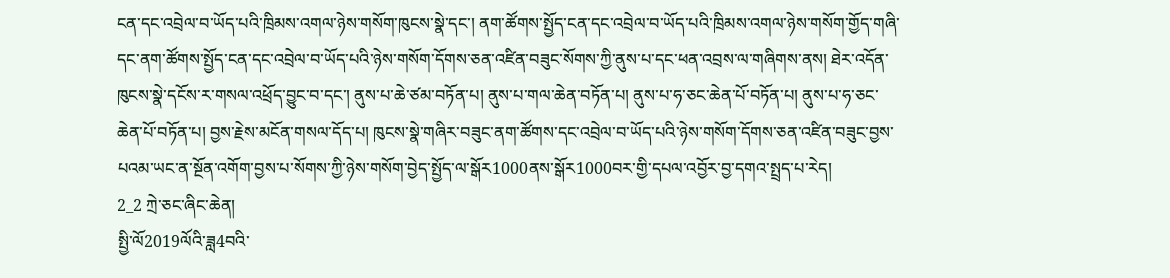ངན་དང་འབྲེལ་བ་ཡོད་པའི་ཁྲིམས་འགལ་ཉེས་གསོག་ཁུངས་སྣེ་དང་། ནག་ཚོགས་སྤྱོད་ངན་དང་འབྲེལ་བ་ཡོད་པའི་ཁྲིམས་འགལ་ཉེས་གསོག་གྱོད་གཞི་དང་ནག་ཚོགས་སྤྱོད་ངན་དང་འབྲེལ་བ་ཡོད་པའི་ཉེས་གསོག་དོགས་ཅན་འཛིན་བཟུང་སོགས་ཀྱི་ནུས་པ་དང་ཕན་འབྲས་ལ་གཞིགས་ནས། ཐེར་འདོན་ཁུངས་སྣེ་དངོས་ར་གསལ་འཕྲོད་བྱུང་བ་དང་། ནུས་པ་ཆེ་ཙམ་བཏོན་པ། ནུས་པ་གལ་ཆེན་བཏོན་པ། ནུས་པ་ཧ་ཅང་ཆེན་པོ་བཏོན་པ། ནུས་པ་ཧ་ཅང་ཆེན་པོ་བཏོན་པ། བྱས་རྗེས་མངོན་གསལ་དོད་པ། ཁུངས་སྣེ་གཞིར་བཟུང་ནག་ཚོགས་དང་འབྲེལ་བ་ཡོད་པའི་ཉེས་གསོག་དོགས་ཅན་འཛིན་བཟུང་བྱས་པའམ་ཡང་ན་སྔོན་འགོག་བྱས་པ་སོགས་ཀྱི་ཉེས་གསོག་བྱེད་སྤྱོད་ལ་སྒོར1000ནས་སྒོར1000བར་གྱི་དཔལ་འབྱོར་བྱ་དགའ་སྤྲད་པ་རེད།
2_2 ཀྲེ་ཅང་ཞིང་ཆེན།
སྤྱི་ལོ2019ལོའི་ཟླ4བའི་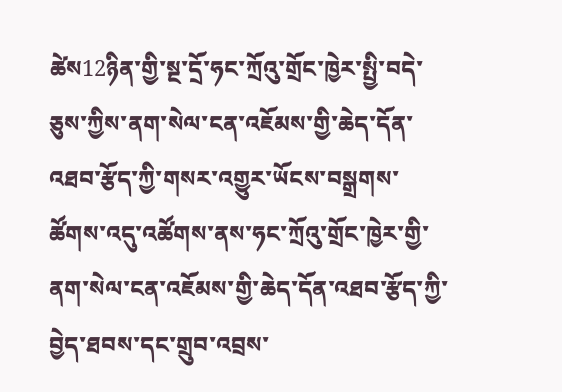ཚེས12ཉིན་གྱི་སྔ་དྲོ་ཧང་ཀྲོའུ་གྲོང་ཁྱེར་སྤྱི་བདེ་ཅུས་ཀྱིས་ནག་སེལ་ངན་འཇོམས་གྱི་ཆེད་དོན་འཐབ་རྩོད་ཀྱི་གསར་འགྱུར་ཡོངས་བསྒྲགས་ཚོགས་འདུ་འཚོགས་ནས་ཧང་ཀྲོའུ་གྲོང་ཁྱེར་གྱི་ནག་སེལ་ངན་འཇོམས་གྱི་ཆེད་དོན་འཐབ་རྩོད་ཀྱི་བྱེད་ཐབས་དང་གྲུབ་འབྲས་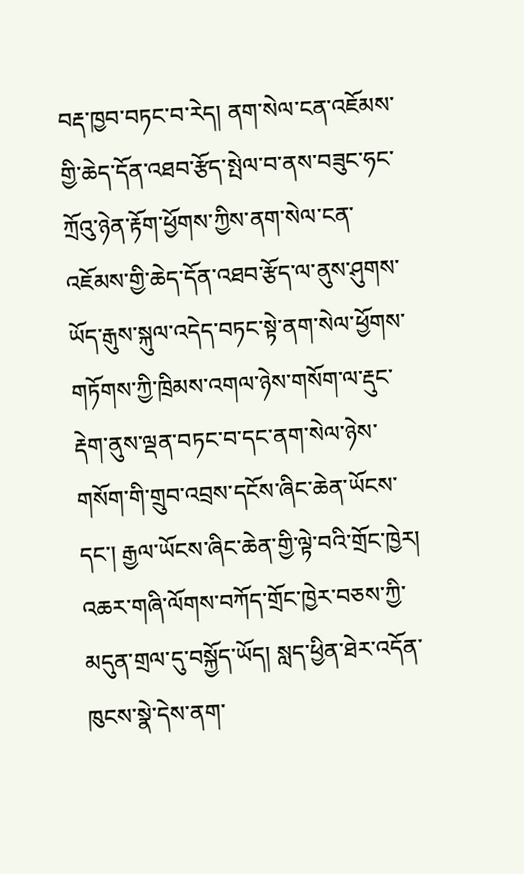བརྡ་ཁྱབ་བཏང་བ་རེད། ནག་སེལ་ངན་འཇོམས་གྱི་ཆེད་དོན་འཐབ་རྩོད་སྤེལ་བ་ནས་བཟུང་ཧང་ཀྲོའུ་ཉེན་རྟོག་ཕྱོགས་ཀྱིས་ནག་སེལ་ངན་འཇོམས་གྱི་ཆེད་དོན་འཐབ་རྩོད་ལ་ནུས་ཤུགས་ཡོད་རྒུས་སྐུལ་འདེད་བཏང་སྟེ་ནག་སེལ་ཕྱོགས་གཏོགས་ཀྱི་ཁྲིམས་འགལ་ཉེས་གསོག་ལ་རྡུང་རྡེག་ནུས་ལྡན་བཏང་བ་དང་ནག་སེལ་ཉེས་གསོག་གི་གྲུབ་འབྲས་དངོས་ཞིང་ཆེན་ཡོངས་དང་། རྒྱལ་ཡོངས་ཞིང་ཆེན་གྱི་ལྟེ་བའི་གྲོང་ཁྱེར། འཆར་གཞི་ལོགས་བཀོད་གྲོང་ཁྱེར་བཅས་ཀྱི་མདུན་གྲལ་དུ་བསྐྱོད་ཡོད། སླད་ཕྱིན་ཐེར་འདོན་ཁུངས་སྣེ་དེས་ནག་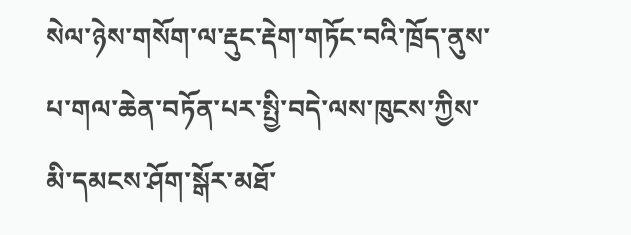སེལ་ཉེས་གསོག་ལ་རྡུང་རྡེག་གཏོང་བའི་ཁྲོད་ནུས་པ་གལ་ཆེན་བཏོན་པར་སྤྱི་བདེ་ལས་ཁུངས་ཀྱིས་མི་དམངས་ཤོག་སྒོར་མཐོ་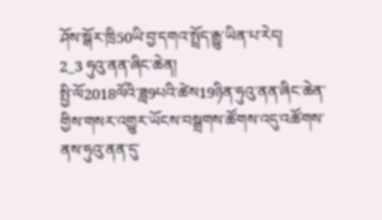ཤོས་སྒོར་ཁྲི50ཡི་བྱ་དགའ་སྤྲོད་རྒྱུ་ཡིན་པ་རེད།
2_3 ཧུའུ་ནན་ཞིང་ཆེན།
སྤྱི་ལོ2018ལོའི་ཟླ9པའི་ཚེས19ཉིན་ཧུའུ་ནན་ཞིང་ཆེན་གྱིས་གསར་འགྱུར་ཡོངས་བསྒྲགས་ཚོགས་འདུ་འཚོགས་ནས་ཧུའུ་ནན་དུ་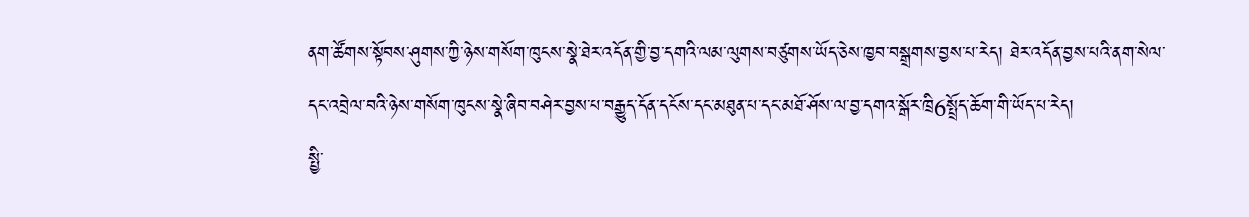ནག་ཚོགས་སྟོབས་ཤུགས་ཀྱི་ཉེས་གསོག་ཁུངས་སྣེ་ཐེར་འདོན་གྱི་བྱ་དགའི་ལམ་ལུགས་བཙུགས་ཡོད་ཅེས་ཁྱབ་བསྒྲགས་བྱས་པ་རེད། ཐེར་འདོན་བྱས་པའི་ནག་སེལ་དང་འབྲེལ་བའི་ཉེས་གསོག་ཁུངས་སྣེ་ཞིབ་བཤེར་བྱས་པ་བརྒྱུད་དོན་དངོས་དང་མཐུན་པ་དང་མཐོ་ཤོས་ལ་བྱ་དགའ་སྒོར་ཁྲི6སྤྲོད་ཆོག་གི་ཡོད་པ་རེད།
སྤྱི་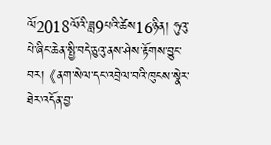ལོ2018ལོའི་ཟླ9པའི་ཚེས16ཉིན། ཧུའུ་པེ་ཞིང་ཆེན་སྤྱི་བདེ་ཅུའུ་ནས་ཤེས་རྟོགས་བྱུང་བར། 《ནག་སེལ་དང་འབྲེལ་བའི་ཁུངས་སྣེར་ཐེར་འདོན་བྱ་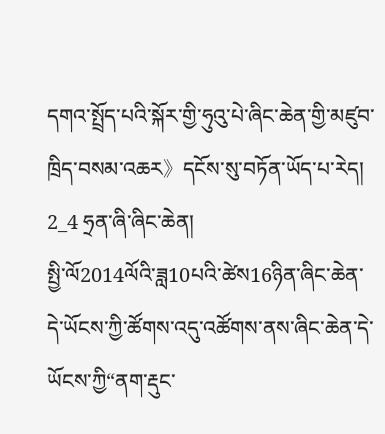དགའ་སྤྲོད་པའི་སྐོར་གྱི་ཧུའུ་པེ་ཞིང་ཆེན་གྱི་མཛུབ་ཁྲིད་བསམ་འཆར》དངོས་སུ་བཏོན་ཡོད་པ་རེད།
2_4 ཧྲན་ཞི་ཞིང་ཆེན།
སྤྱི་ལོ2014ལོའི་ཟླ10པའི་ཚེས16ཉིན་ཞིང་ཆེན་དེ་ཡོངས་ཀྱི་ཚོགས་འདུ་འཚོགས་ནས་ཞིང་ཆེན་དེ་ཡོངས་ཀྱི“ནག་རྡུང་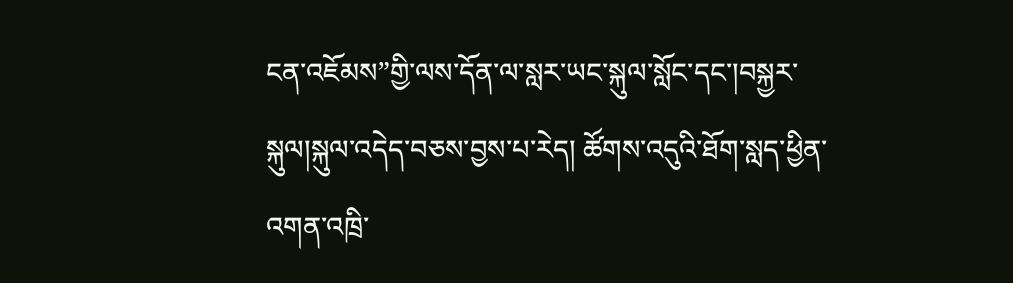ངན་འཇོམས”གྱི་ལས་དོན་ལ་སླར་ཡང་སྐུལ་སློང་དང་།བསྐྱར་སྐུལ།སྐུལ་འདེད་བཅས་བྱས་པ་རེད། ཚོགས་འདུའི་ཐོག་སླད་ཕྱིན་འགན་འཁྲི་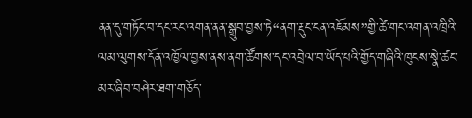ནན་དུ་གཏོང་བ་དང་རང་འགན་ནན་སྒྲུབ་བྱས་ཏེ“ནག་རྡུང་ངན་འཇོམས”གྱི་ཚེ་གང་འགན་འཁྲིའི་ལམ་ལུགས་དོན་འཁྱོལ་བྱས་ནས་ནག་ཚོགས་དང་འབྲེལ་བ་ཡོད་པའི་གྱོད་གཞིའི་ཁུངས་སྣེ་ཚང་མར་ཞིབ་བཤེར་ཐག་གཅོད་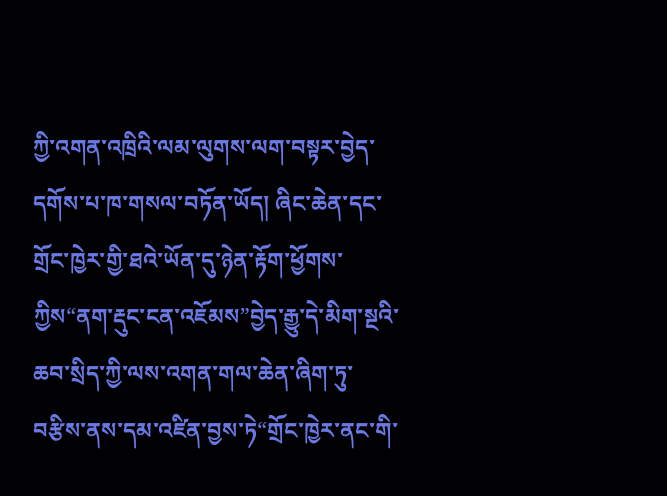ཀྱི་འགན་འཁྲིའི་ལམ་ལུགས་ལག་བསྟར་བྱེད་དགོས་པ་ཁ་གསལ་བཏོན་ཡོད། ཞིང་ཆེན་དང་གྲོང་ཁྱེར་གྱི་ཐའེ་ཡོན་དུ་ཉེན་རྟོག་ཕྱོགས་ཀྱིས“ནག་རྡུང་ངན་འཇོམས”བྱེད་རྒྱུ་དེ་མིག་སྔའི་ཆབ་སྲིད་ཀྱི་ལས་འགན་གལ་ཆེན་ཞིག་ཏུ་བརྩིས་ནས་དམ་འཛིན་བྱས་ཏེ“གྲོང་ཁྱེར་ནང་གི་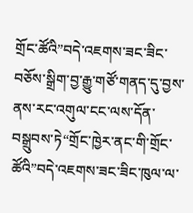གྲོང་ཚོའི”བདེ་འཇགས་ཟང་ཟིང་བཅོས་སྒྲིག་བྱ་རྒྱུ་གཙོ་གནད་དུ་བྱས་ནས་རང་འགུལ་ངང་ལས་དོན་བསྒྲུབས་ཏེ“གྲོང་ཁྱེར་ནང་གི་གྲོང་ཚོའི”བདེ་འཇགས་ཟང་ཟིང་ཁུལ་ལ་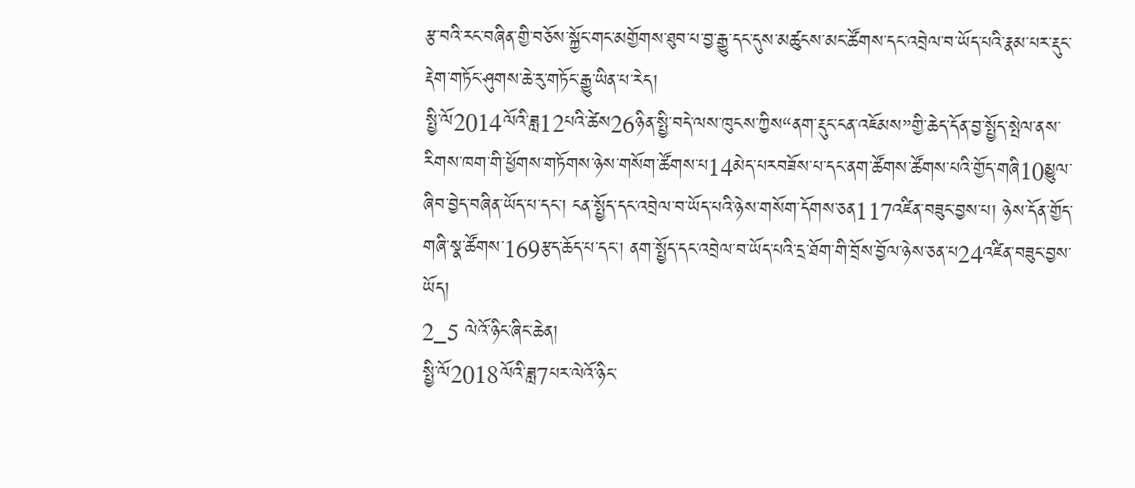རྩ་བའི་རང་བཞིན་གྱི་བཅོས་སྐྱོང་གང་མགྱོགས་ཐུབ་པ་བྱ་རྒྱུ་དང་དུས་མཚུངས་མང་ཚོགས་དང་འབྲེལ་བ་ཡོད་པའི་རྣམ་པར་རྡུང་རྡེག་གཏོང་ཤུགས་ཆེ་རུ་གཏོང་རྒྱུ་ཡིན་པ་རེད།
སྤྱི་ལོ2014ལོའི་ཟླ12པའི་ཚེས26ཉིན་སྤྱི་བདེ་ལས་ཁུངས་ཀྱིས“ནག་རྡུང་ངན་འཇོམས”གྱི་ཆེད་དོན་བྱ་སྤྱོད་སྤེལ་ནས་རིགས་ཁག་གི་ཕྱོགས་གཏོགས་ཉེས་གསོག་ཚོགས་པ14མེད་པརབཟོས་པ་དང་ནག་ཚོགས་ཚོགས་པའི་གྱོད་གཞི10མྱུལ་ཞིབ་བྱེད་བཞིན་ཡོད་པ་དང་། ངན་སྤྱོད་དང་འབྲེལ་བ་ཡོད་པའི་ཉེས་གསོག་དོགས་ཅན117འཛིན་བཟུང་བྱས་པ། ཉེས་དོན་གྱོད་གཞི་སྣ་ཚོགས་169རྩད་ཆོད་པ་དང་། ནག་སྤྱོད་དང་འབྲེལ་བ་ཡོད་པའི་དྲ་ཐོག་གི་བྲོས་བྱོལ་ཉེས་ཅན་པ24འཛིན་བཟུང་བྱས་ཡོད།
2_5 ལེའོ་ཉིང་ཞིང་ཆེན།
སྤྱི་ལོ2018ལོའི་ཟླ7པར་ལེའོ་ཉིང་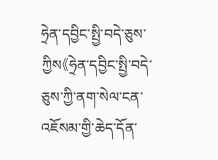ཧྲེན་དབྱིང་སྤྱི་བདེ་ཅུས་ཀྱིས《ཧྲེན་དབྱིང་སྤྱི་བདེ་ཅུས་ཀྱི་ནག་སེལ་ངན་འཇོསམ་གྱི་ཆེད་དོན་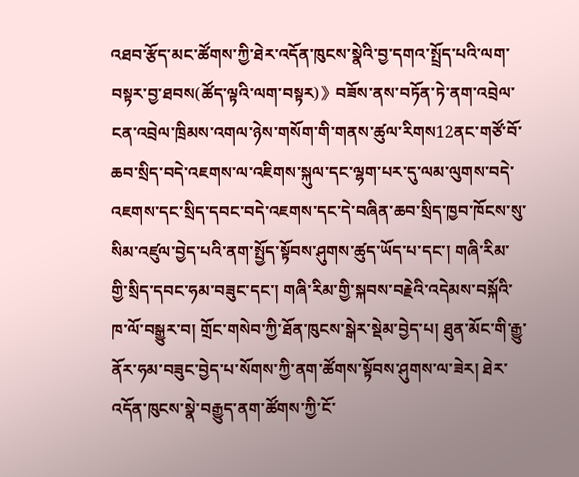འཐབ་རྩོད་མང་ཚོགས་ཀྱི་ཐེར་འདོན་ཁུངས་སྣེའི་བྱ་དགའ་སྤྲོད་པའི་ལག་བསྟར་བྱ་ཐབས(ཚོད་ལྟའི་ལག་བསྟར)》བཟོས་ནས་བཏོན་ཏེ་ནག་འབྲེལ་ངན་འབྲེལ་ཁྲིམས་འགལ་ཉེས་གསོག་གི་གནས་ཚུལ་རིགས12ནང་གཙོ་བོ་ཆབ་སྲིད་བདེ་འཇགས་ལ་འཇིགས་སྐུལ་དང་ལྷག་པར་དུ་ལམ་ལུགས་བདེ་འཇགས་དང་སྲིད་དབང་བདེ་འཇགས་དང་དེ་བཞིན་ཆབ་སྲིད་ཁྱབ་ཁོངས་སུ་སིམ་འཛུལ་བྱེད་པའི་ནག་སྤྱོད་སྟོབས་ཤུགས་ཚུད་ཡོད་པ་དང་། གཞི་རིམ་གྱི་སྲིད་དབང་ཧམ་བཟུང་དང་། གཞི་རིམ་གྱི་སྐབས་བརྗེའི་འདེམས་བསྐོའི་ཁ་ལོ་བསྒྱུར་བ། གྲོང་གསེབ་ཀྱི་ཐོན་ཁུངས་སྒེར་སྡེམ་བྱེད་པ། ཐུན་མོང་གི་རྒྱུ་ནོར་ཧམ་བཟུང་བྱེད་པ་སོགས་ཀྱི་ནག་ཚོགས་སྟོབས་ཤུགས་ལ་ཟེར། ཐེར་འདོན་ཁུངས་སྣེ་བརྒྱུད་ནག་ཚོགས་ཀྱི་ངོ་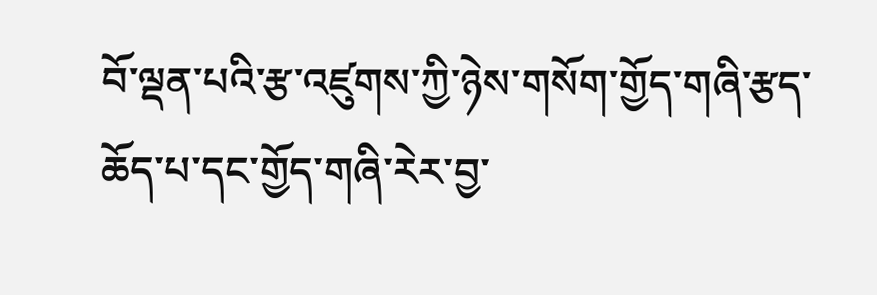བོ་ལྡན་པའི་རྩ་འཛུགས་ཀྱི་ཉེས་གསོག་གྱོད་གཞི་རྩད་ཆོད་པ་དང་གྱོད་གཞི་རེར་བྱ་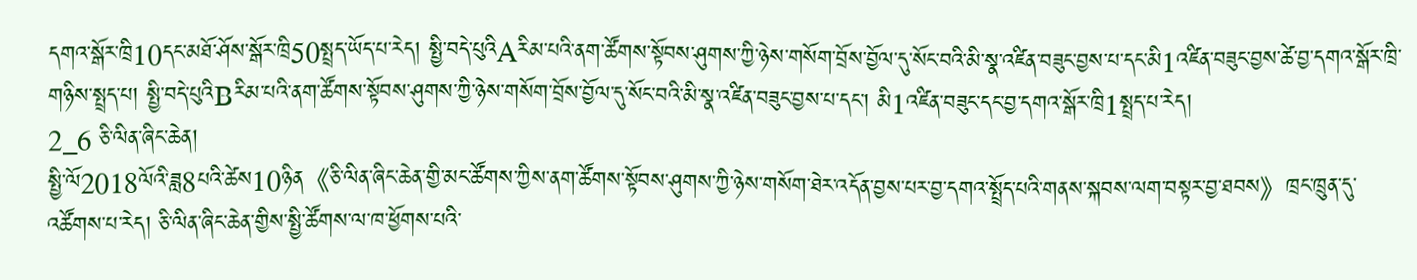དགའ་སྒོར་ཁྲི10དང་མཐོ་ཤོས་སྒོར་ཁྲི50སྤྲད་ཡོད་པ་རེད། སྤྱི་བདེ་པུའིAརིམ་པའི་ནག་ཚོགས་སྟོབས་ཤུགས་ཀྱི་ཉེས་གསོག་བྲོས་བྱོལ་དུ་སོང་བའི་མི་སྣ་འཛིན་བཟུང་བྱས་པ་དང་མི1འཛིན་བཟུང་བྱས་ཚེ་བྱ་དགའ་སྒོར་ཁྲི་གཉིས་སྤྲད་པ། སྤྱི་བདེ་པུའིBརིམ་པའི་ནག་ཚོགས་སྟོབས་ཤུགས་ཀྱི་ཉེས་གསོག་བྲོས་བྱོལ་དུ་སོང་བའི་མི་སྣ་འཛིན་བཟུང་བྱས་པ་དང་། མི1འཛིན་བཟུང་དང་བྱ་དགའ་སྒོར་ཁྲི1སྤྲད་པ་རེད།
2_6 ཅི་ལིན་ཞིང་ཆེན།
སྤྱི་ལོ2018ལོའི་ཟླ8པའི་ཚེས10ཉིན《ཅི་ལིན་ཞིང་ཆེན་གྱི་མང་ཚོགས་ཀྱིས་ནག་ཚོགས་སྟོབས་ཤུགས་ཀྱི་ཉེས་གསོག་ཐེར་འདོན་བྱས་པར་བྱ་དགའ་སྤྲོད་པའི་གནས་སྐབས་ལག་བསྟར་བྱ་ཐབས》ཁྲང་ཁྲུན་དུ་འཚོགས་པ་རེད། ཅི་ལིན་ཞིང་ཆེན་གྱིས་སྤྱི་ཚོགས་ལ་ཁ་ཕྱོགས་པའི་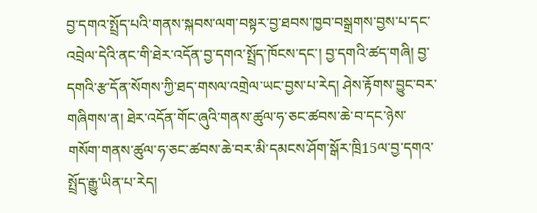བྱ་དགའ་སྤྲོད་པའི་གནས་སྐབས་ལག་བསྟར་བྱ་ཐབས་ཁྱབ་བསྒྲགས་བྱས་པ་དང་འབྲེལ་དེའི་ནང་གི་ཐེར་འདོན་བྱ་དགའ་སྤྲོད་ཁོངས་དང་། བྱ་དགའི་ཚད་གཞི། བྱ་དགའི་རྩ་དོན་སོགས་ཀྱི་ཐད་གསལ་འགྲེལ་ཡང་བྱས་པ་རེད། ཤེས་རྟོགས་བྱུང་བར་གཞིགས་ན། ཐེར་འདོན་གོང་ཞུའི་གནས་ཚུལ་ཧ་ཅང་ཚབས་ཆེ་བ་དང་ཉེས་གསོག་གནས་ཚུལ་ཧ་ཅང་ཚབས་ཆེ་བར་མི་དམངས་ཤོག་སྒོར་ཁྲི15ལ་བྱ་དགའ་སྤྲོད་རྒྱུ་ཡིན་པ་རེད།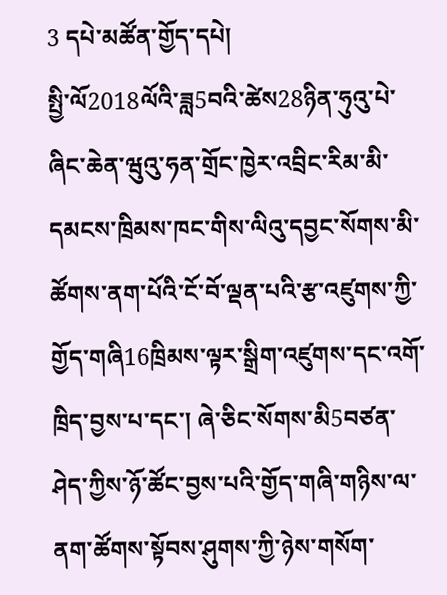3 དཔེ་མཚོན་གྱོད་དཔེ།
སྤྱི་ལོ2018ལོའི་ཟླ5བའི་ཚེས28ཉིན་ཧུའུ་པེ་ཞིང་ཆེན་ཝུའུ་ཧན་གྲོང་ཁྱེར་འབྲིང་རིམ་མི་དམངས་ཁྲིམས་ཁང་གིས་ལིའུ་དབྱང་སོགས་མི་ཚོགས་ནག་པོའི་ངོ་བོ་ལྡན་པའི་རྩ་འཛུགས་ཀྱི་གྱོད་གཞི16ཁྲིམས་ལྟར་སྒྲིག་འཛུགས་དང་འགོ་ཁྲིད་བྱས་པ་དང་། ཞེ་ཅིང་སོགས་མི5བཙན་ཤེད་ཀྱིས་ཉོ་ཚོང་བྱས་པའི་གྱོད་གཞི་གཉིས་ལ་ནག་ཚོགས་སྟོབས་ཤུགས་ཀྱི་ཉེས་གསོག་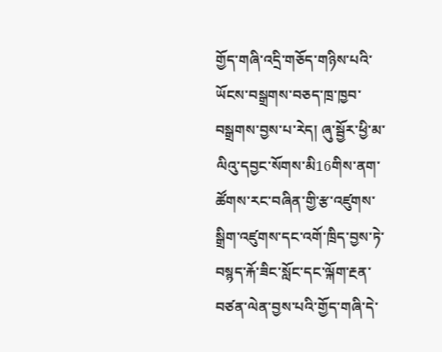གྱོད་གཞི་འདྲི་གཅོད་གཉིས་པའི་ཡོངས་བསྒྲགས་བཅད་ཁྲ་ཁྱབ་བསྒྲགས་བྱས་པ་རེད། ཞུ་སྦྱོར་ཕྱི་མ་ལིའུ་དབྱང་སོགས་མི16གིས་ནག་ཚོགས་རང་བཞིན་གྱི་རྩ་འཛུགས་སྒྲིག་འཛུགས་དང་འགོ་ཁྲིད་བྱས་ཏེ་བསྙད་རྐོ་ཟིང་སློང་དང་ལྐོག་རྔན་བཙན་ལེན་བྱས་པའི་གྱོད་གཞི་དེ་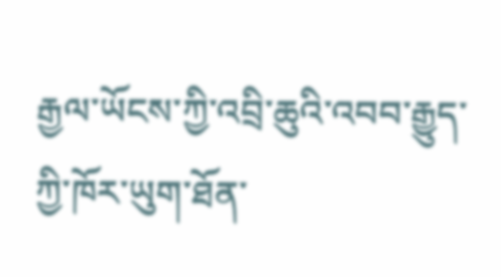རྒྱལ་ཡོངས་ཀྱི་འབྲི་ཆུའི་འབབ་རྒྱུད་ཀྱི་ཁོར་ཡུག་ཐོན་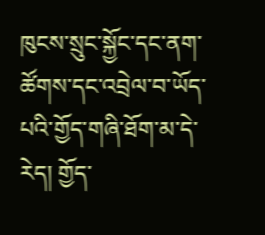ཁུངས་སྲུང་སྐྱོང་དང་ནག་ཚོགས་དང་འབྲེལ་བ་ཡོད་པའི་གྱོད་གཞི་ཐོག་མ་དེ་རེད། གྱོད་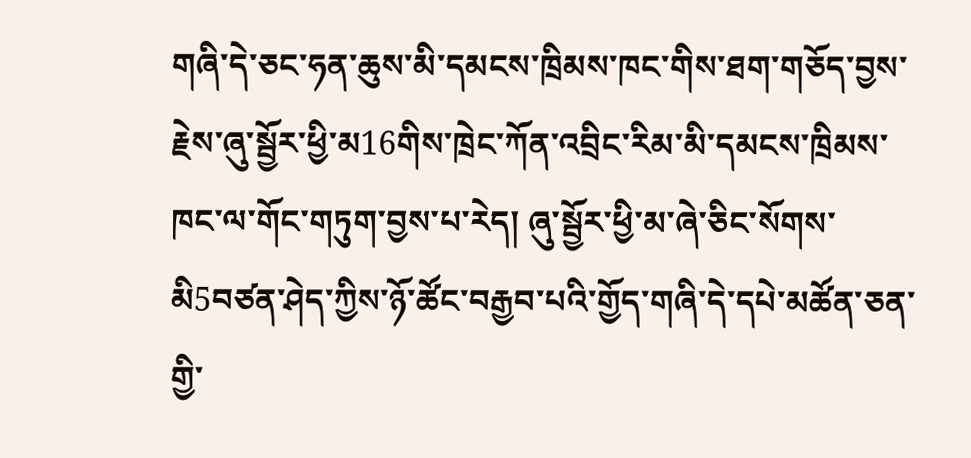གཞི་དེ་ཅང་ཧན་ཆུས་མི་དམངས་ཁྲིམས་ཁང་གིས་ཐག་གཅོད་བྱས་རྗེས་ཞུ་སྦྱོར་ཕྱི་མ16གིས་ཁྲེང་ཀོན་འབྲིང་རིམ་མི་དམངས་ཁྲིམས་ཁང་ལ་གོང་གཏུག་བྱས་པ་རེད། ཞུ་སྦྱོར་ཕྱི་མ་ཞེ་ཅིང་སོགས་མི5བཙན་ཤེད་ཀྱིས་ཉོ་ཚོང་བརྒྱབ་པའི་གྱོད་གཞི་དེ་དཔེ་མཚོན་ཅན་གྱི་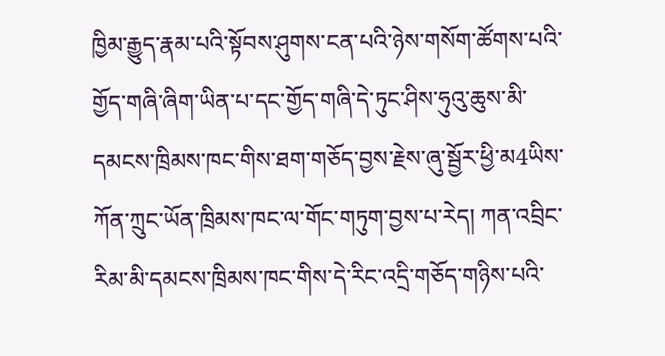ཁྱིམ་རྒྱུད་རྣམ་པའི་སྟོབས་ཤུགས་ངན་པའི་ཉེས་གསོག་ཚོགས་པའི་གྱོད་གཞི་ཞིག་ཡིན་པ་དང་གྱོད་གཞི་དེ་ཏུང་ཤིས་ཧུའུ་ཆུས་མི་དམངས་ཁྲིམས་ཁང་གིས་ཐག་གཅོད་བྱས་རྗེས་ཞུ་སྦྱོར་ཕྱི་མ4ཡིས་ཀོན་ཀྲུང་ཡོན་ཁྲིམས་ཁང་ལ་གོང་གཏུག་བྱས་པ་རེད། ཀན་འབྲིང་རིམ་མི་དམངས་ཁྲིམས་ཁང་གིས་དེ་རིང་འདྲི་གཅོད་གཉིས་པའི་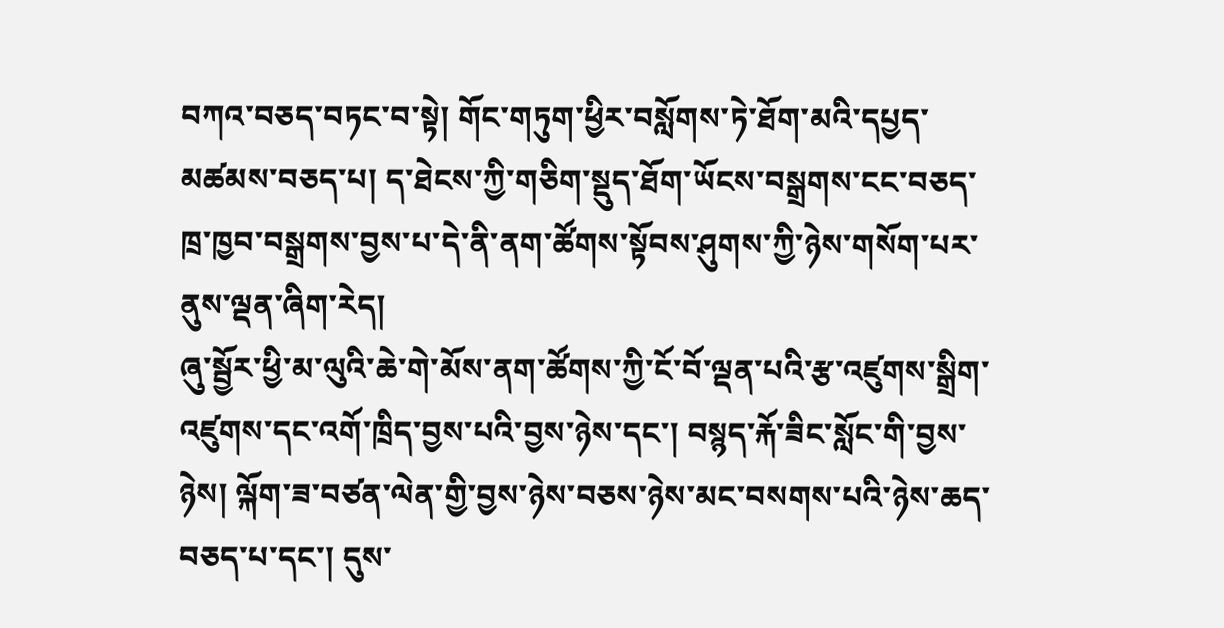བཀའ་བཅད་བཏང་བ་སྟེ། གོང་གཏུག་ཕྱིར་བསློགས་ཏེ་ཐོག་མའི་དཔྱད་མཚམས་བཅད་པ། ད་ཐེངས་ཀྱི་གཅིག་སྡུད་ཐོག་ཡོངས་བསྒྲགས་ངང་བཅད་ཁྲ་ཁྱབ་བསྒྲགས་བྱས་པ་དེ་ནི་ནག་ཚོགས་སྟོབས་ཤུགས་ཀྱི་ཉེས་གསོག་པར་ནུས་ལྡན་ཞིག་རེད།
ཞུ་སྦྱོར་ཕྱི་མ་ལུའི་ཆེ་གེ་མོས་ནག་ཚོགས་ཀྱི་ངོ་བོ་ལྡན་པའི་རྩ་འཛུགས་སྒྲིག་འཛུགས་དང་འགོ་ཁྲིད་བྱས་པའི་བྱས་ཉེས་དང་། བསྙད་རྐོ་ཟིང་སློང་གི་བྱས་ཉེས། ལྐོག་ཟ་བཙན་ལེན་གྱི་བྱས་ཉེས་བཅས་ཉེས་མང་བསགས་པའི་ཉེས་ཆད་བཅད་པ་དང་། དུས་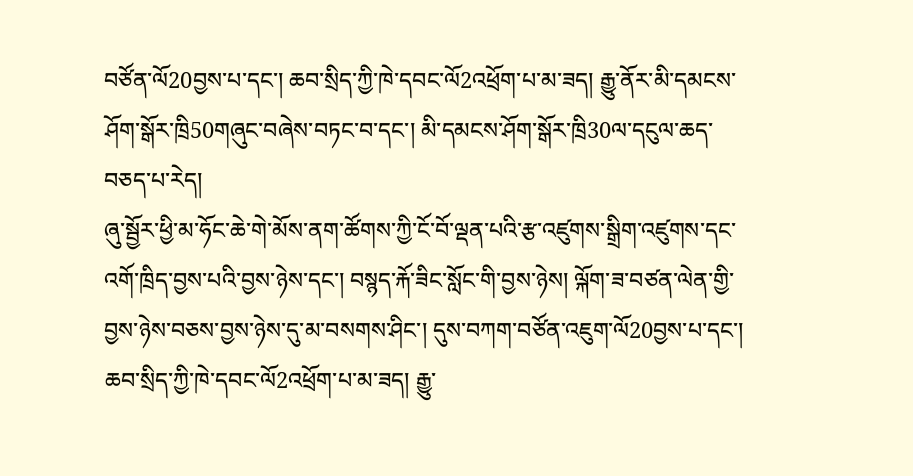བཙོན་ལོ20བྱས་པ་དང་། ཆབ་སྲིད་ཀྱི་ཁེ་དབང་ལོ2འཕྲོག་པ་མ་ཟད། རྒྱུ་ནོར་མི་དམངས་ཤོག་སྒོར་ཁྲི50གཞུང་བཞེས་བཏང་བ་དང་། མི་དམངས་ཤོག་སྒོར་ཁྲི30ལ་དངུལ་ཆད་བཅད་པ་རེད།
ཞུ་སྦྱོར་ཕྱི་མ་ཧོང་ཆེ་གེ་མོས་ནག་ཚོགས་ཀྱི་ངོ་བོ་ལྡན་པའི་རྩ་འཛུགས་སྒྲིག་འཛུགས་དང་འགོ་ཁྲིད་བྱས་པའི་བྱས་ཉེས་དང་། བསྙད་རྐོ་ཟིང་སློང་གི་བྱས་ཉེས། ལྐོག་ཟ་བཙན་ལེན་གྱི་བྱས་ཉེས་བཅས་བྱས་ཉེས་དུ་མ་བསགས་ཤིང་། དུས་བཀག་བཙོན་འཇུག་ལོ20བྱས་པ་དང་། ཆབ་སྲིད་ཀྱི་ཁེ་དབང་ལོ2འཕྲོག་པ་མ་ཟད། རྒྱུ་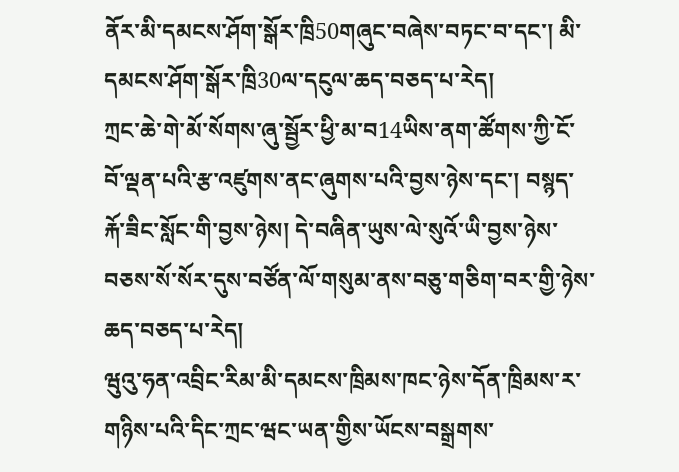ནོར་མི་དམངས་ཤོག་སྒོར་ཁྲི50གཞུང་བཞེས་བཏང་བ་དང་། མི་དམངས་ཤོག་སྒོར་ཁྲི30ལ་དངུལ་ཆད་བཅད་པ་རེད།
ཀྲང་ཆེ་གེ་མོ་སོགས་ཞུ་སྦྱོར་ཕྱི་མ་བ14ཡིས་ནག་ཚོགས་ཀྱི་ངོ་བོ་ལྡན་པའི་རྩ་འཛུགས་ནང་ཞུགས་པའི་བྱས་ཉེས་དང་། བསྙད་རྐོ་ཟིང་སློང་གི་བྱས་ཉེས། དེ་བཞིན་ཡུས་ལེ་སུའོ་ཡི་བྱས་ཉེས་བཅས་སོ་སོར་དུས་བཙོན་ལོ་གསུམ་ནས་བཅུ་གཅིག་བར་གྱི་ཉེས་ཆད་བཅད་པ་རེད།
ཝུའུ་ཧན་འབྲིང་རིམ་མི་དམངས་ཁྲིམས་ཁང་ཉེས་དོན་ཁྲིམས་ར་གཉིས་པའི་དིང་ཀྲང་ཝང་ཡན་གྱིས་ཡོངས་བསྒྲགས་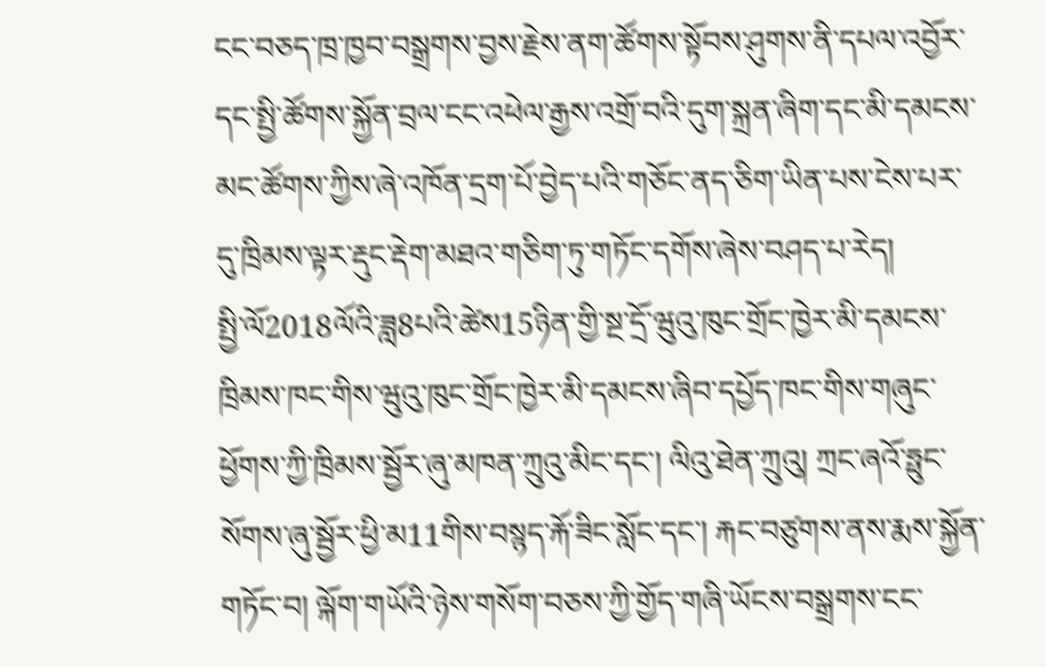ངང་བཅད་ཁྲ་ཁྱབ་བསྒྲགས་བྱས་རྗེས་ནག་ཚོགས་སྟོབས་ཤུགས་ནི་དཔལ་འབྱོར་དང་སྤྱི་ཚོགས་སྐྱོན་བྲལ་ངང་འཕེལ་རྒྱས་འགྲོ་བའི་དུག་སྐྲན་ཞིག་དང་མི་དམངས་མང་ཚོགས་ཀྱིས་ཞེ་འཁོན་དྲག་པོ་བྱེད་པའི་གཅོང་ནད་ཅིག་ཡིན་པས་ངེས་པར་དུ་ཁྲིམས་ལྟར་རྡུང་རྡེག་མཐའ་གཅིག་ཏུ་གཏོང་དགོས་ཞེས་བཤད་པ་རེད།
སྤྱི་ལོ2018ལོའི་ཟླ8པའི་ཚེས15ཉིན་གྱི་སྔ་དྲོ་ཝུའུ་ཁུང་གྲོང་ཁྱེར་མི་དམངས་ཁྲིམས་ཁང་གིས་ཝུའུ་ཁུང་གྲོང་ཁྱེར་མི་དམངས་ཞིབ་དཔྱོད་ཁང་གིས་གཞུང་ཕྱོགས་ཀྱི་ཁྲིམས་སྦྱོར་ཞུ་མཁན་ཀྲུའུ་མིང་དང་། ལིའུ་ཐེན་ཀྲུའུ། ཀྲང་ཞའོ་ཧྥུང་སོགས་ཞུ་སྦྱོར་ཕྱི་མ11གིས་བསྙད་རྐོ་ཟིང་སློང་དང་། རྐང་བཙུགས་ནས་རྨས་སྐྱོན་གཏོང་བ། ལྐོག་གཡོའི་ཉེས་གསོག་བཅས་ཀྱི་གྱོད་གཞི་ཡོངས་བསྒྲགས་ངང་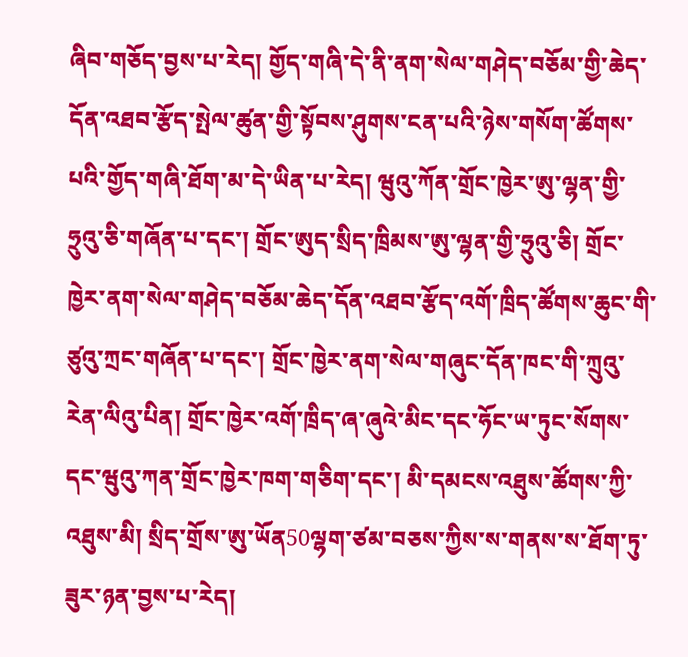ཞིབ་གཅོད་བྱས་པ་རེད། གྱོད་གཞི་དེ་ནི་ནག་སེལ་གཤེད་བཅོམ་གྱི་ཆེད་དོན་འཐབ་རྩོད་སྤེལ་ཚུན་གྱི་སྟོབས་ཤུགས་ངན་པའི་ཉེས་གསོག་ཚོགས་པའི་གྱོད་གཞི་ཐོག་མ་དེ་ཡིན་པ་རེད། ཝུའུ་ཀོན་གྲོང་ཁྱེར་ཨུ་ལྷན་གྱི་ཧྲུའུ་ཅི་གཞོན་པ་དང་། གྲོང་ཨུད་སྲིད་ཁྲིམས་ཨུ་ལྷན་གྱི་ཧྲུའུ་ཅི། གྲོང་ཁྱེར་ནག་སེལ་གཤེད་བཅོམ་ཆེད་དོན་འཐབ་རྩོད་འགོ་ཁྲིད་ཚོགས་ཆུང་གི་ཙུའུ་ཀྲང་གཞོན་པ་དང་། གྲོང་ཁྱེར་ནག་སེལ་གཞུང་དོན་ཁང་གི་ཀྲུའུ་རེན་ལིའུ་པིན། གྲོང་ཁྱེར་འགོ་ཁྲིད་ཞ་ཞུའེ་མིང་དང་ཧོང་ཡ་ཏུང་སོགས་དང་ཝུའུ་ཀན་གྲོང་ཁྱེར་ཁག་གཅིག་དང་། མི་དམངས་འཐུས་ཚོགས་ཀྱི་འཐུས་མི། སྲིད་གྲོས་ཨུ་ཡོན50ལྷག་ཙམ་བཅས་ཀྱིས་ས་གནས་ས་ཐོག་ཏུ་ཟུར་ཉན་བྱས་པ་རེད།